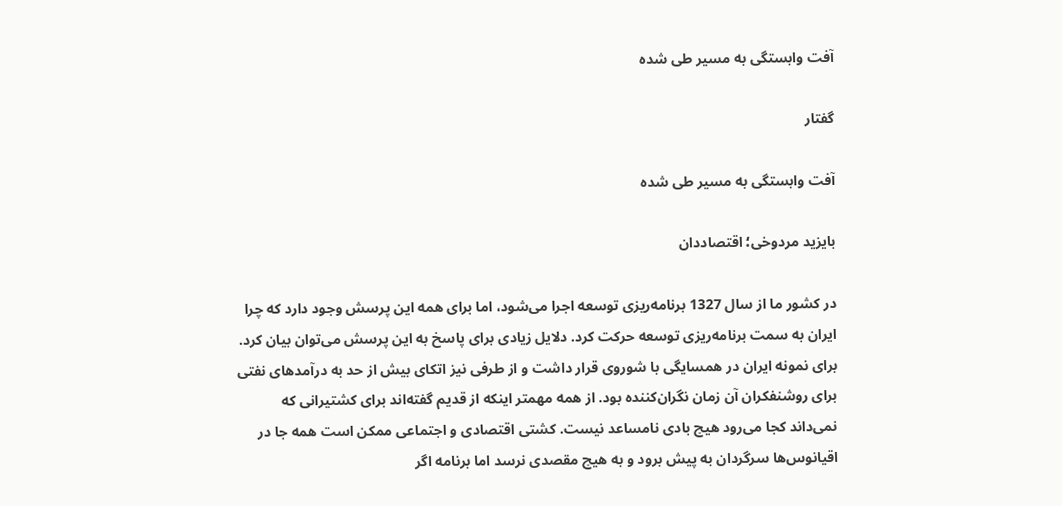آفت وابستگی به مسیر طی شده

گفتار

آفت وابستگی به مسیر طی شده

بایزید مردوخی؛ اقتصاددان

در کشور ما از سال 1327 برنامه‌ریزی توسعه اجرا می‌شود، اما برای همه این پرسش وجود دارد که چرا ایران به سمت برنامه‌ریزی توسعه حرکت کرد. دلایل زیادی برای پاسخ به این پرسش می‌توان بیان کرد. برای نمونه ایران در همسایگی با شوروی قرار داشت و از طرفی نیز اتکای بیش از حد به درآمدهای نفتی برای روشنفکران آن زمان نگران‌کننده بود. از همه مهمتر اینکه از قدیم گفته‌اند برای کشتیرانی که نمی‌داند کجا می‌رود هیچ بادی نامساعد نیست. کشتی اقتصادی و اجتماعی ممکن است همه جا در اقیانوس‌ها سرگردان به پیش برود و به هیچ مقصدی نرسد اما برنامه اگر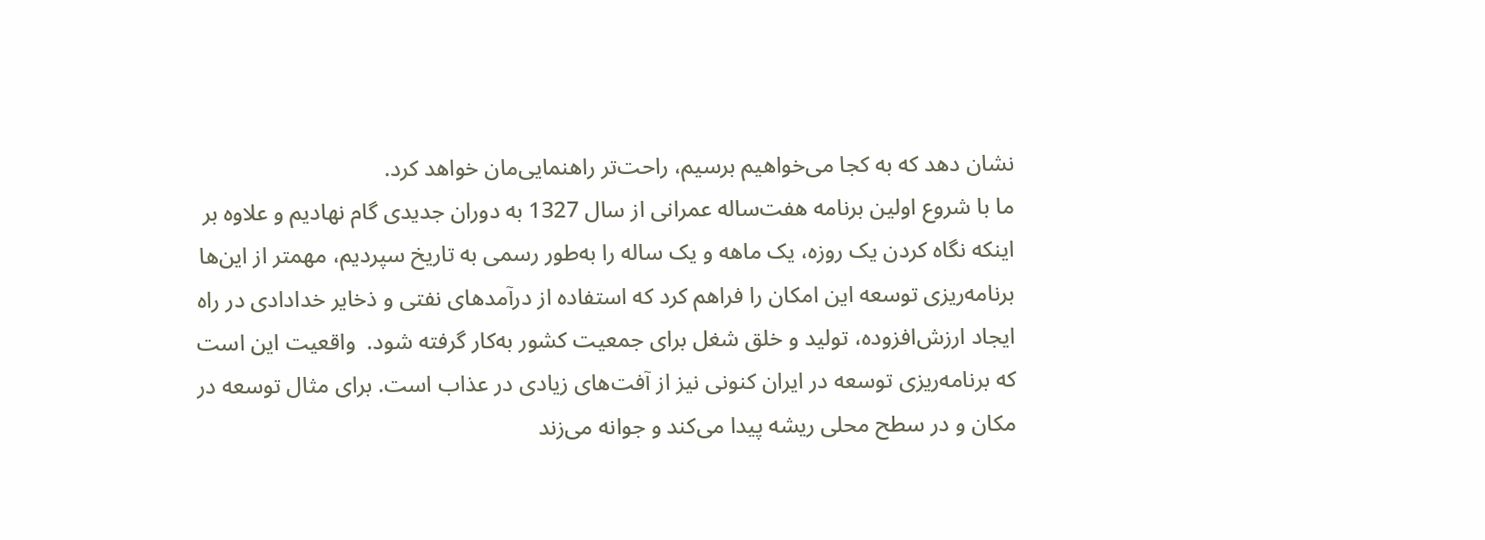نشان ‌دهد که به کجا می‌خواهیم برسیم، راحت‌تر راهنمایی‌مان خواهد کرد.
ما با شروع اولین برنامه هفت‌ساله عمرانی از سال 1327 به دوران جدیدی گام نهادیم و علاوه بر اینکه نگاه کردن یک روزه، یک ماهه و یک ساله را به‌طور رسمی به تاریخ سپردیم، مهمتر از این‌ها برنامه‌ریزی توسعه این امکان را فراهم ‌کرد که استفاده از درآمدهای نفتی و ذخایر خدادادی در راه‌ ایجاد ارزش‌افزوده، تولید و خلق شغل برای جمعیت کشور به‌کار گرفته شود.  واقعیت این است که برنامه‌ریزی توسعه در ایران کنونی نیز از آفت‌های زیادی در عذاب است. برای مثال توسعه در مکان و در سطح محلی ریشه پیدا می‌کند و جوانه می‌زند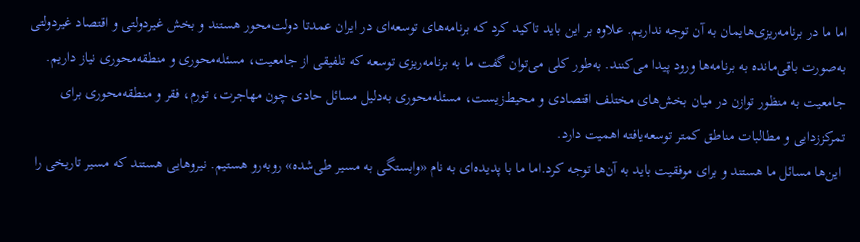اما ما در برنامه‌‌ریزی‌هایمان به آن توجه نداریم. علاوه بر این باید تاکید کرد که برنامه‌های توسعه‌ای در ایران عمدتا دولت‌محور هستند و بخش غیردولتی و اقتصاد غیردولتی به‌صورت باقی‌مانده به برنامه‌ها ورود پیدا می‌کنند. به‌طور کلی می‌توان گفت ما به برنامه‌ریزی توسعه که تلفیقی از جامعیت، مسئله‌محوری و منطقه‌محوری نیاز داریم. جامعیت به منظور توازن در میان بخش‌های مختلف اقتصادی و محیط‌زیست، مسئله‌محوری به‌دلیل مسائل حادی چون مهاجرت، تورم، فقر و منطقه‌محوری برای تمرکززدایی و مطالبات مناطق کمتر توسعه‌یافته اهمیت دارد.
 این‌ها مسائل ما هستند و برای موفقیت باید به آن‌ها توجه کرد.اما ما با پدیده‌ای به نام «وابستگی به مسیر طی‌شده» روبه‌رو هستیم. نیروهایی هستند که مسیر تاریخی را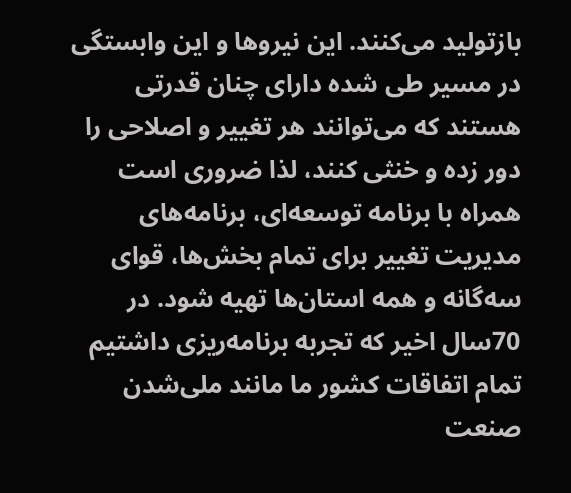بازتولید می‌کنند. این نیروها و این وابستگی در مسیر طی شده دارای چنان قدرتی هستند که می‌توانند هر تغییر و اصلاحی را دور زده و خنثی کنند، لذا ضروری است همراه با برنامه توسعه‌ای، برنامه‌های مدیریت تغییر برای تمام بخش‌ها، قوای سه‌گانه و همه استان‌ها تهیه شود. در 70سال اخیر که تجربه برنامه‌ریزی داشتیم تمام اتفاقات کشور ما مانند ملی‌شدن صنعت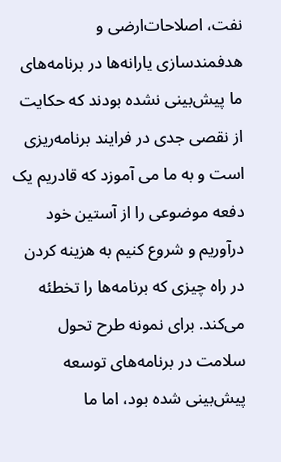نفت، اصلاحات‌ارضی و هدفمندسازی ‌یارانه‌ها در برنامه‌های ما پیش‌بینی نشده بودند که حکایت از نقصی جدی در فرایند برنامه‌ریزی است و به ما می ‌آموزد که قادریم یک دفعه موضوعی را از آستین خود درآوریم و شروع کنیم به هزینه کردن در راه چیزی که برنامه‌ها را تخطئه می‌کند. برای نمونه طرح تحول سلامت در برنامه‌های توسعه پیش‌بینی شده بود، اما ما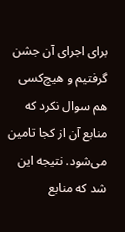برای اجرای آن جشن گرفتیم و هیچ‌کسی هم سوال نکرد که منابع آن از کجا تامین می‌شود. نتیجه این شد که منابع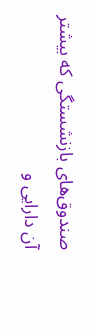صندوق‌های بازنشستگی که بیشتر آن دارایی و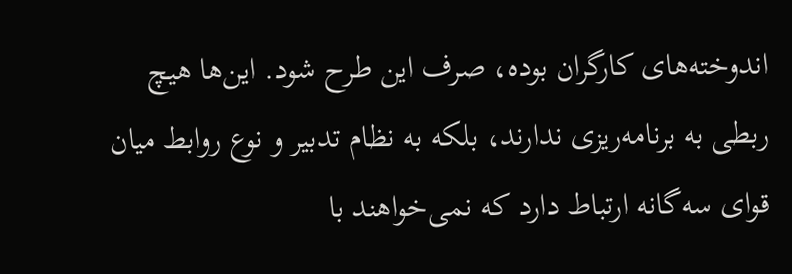اندوخته‌های کارگران بوده، صرف این طرح شود. این‌ها هیچ ربطی به برنامه‌ریزی ندارند، بلکه به نظام تدبیر و نوع روابط میان قوای سه‌گانه ارتباط دارد که نمی‌خواهند با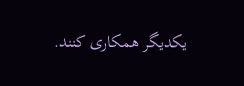یکدیگر همکاری کنند.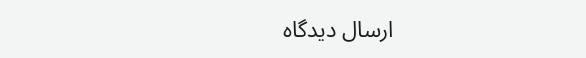ارسال دیدگاه